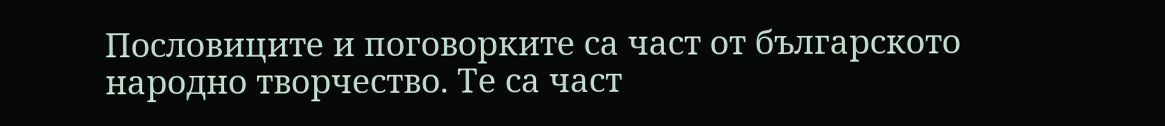Пословиците и поговорките са част от българското народно творчество. Те са част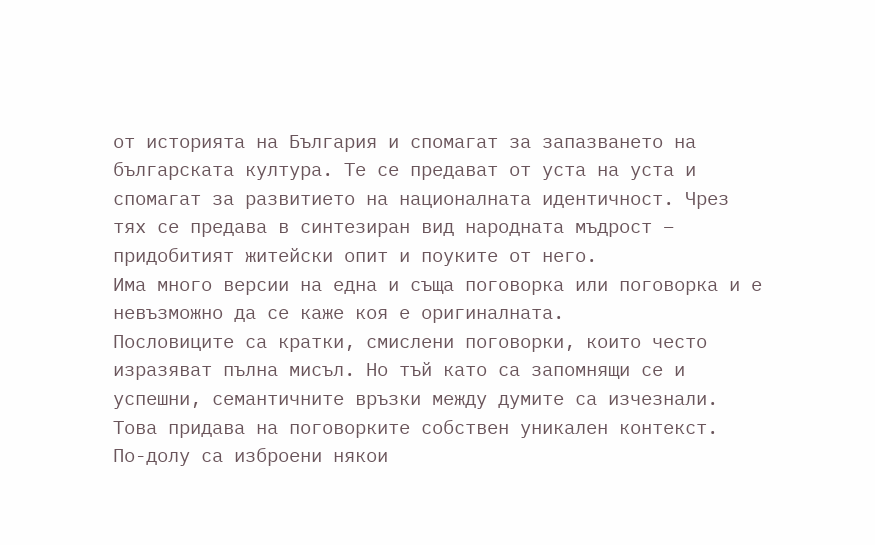от историята на България и спомагат за запазването на българската култура. Те се предават от уста на уста и спомагат за развитието на националната идентичност. Чрез тях се предава в синтезиран вид народната мъдрост – придобитият житейски опит и поуките от него.
Има много версии на една и съща поговорка или поговорка и е невъзможно да се каже коя е оригиналната.
Пословиците са кратки, смислени поговорки, които често изразяват пълна мисъл. Но тъй като са запомнящи се и успешни, семантичните връзки между думите са изчезнали. Това придава на поговорките собствен уникален контекст.
По-долу са изброени някои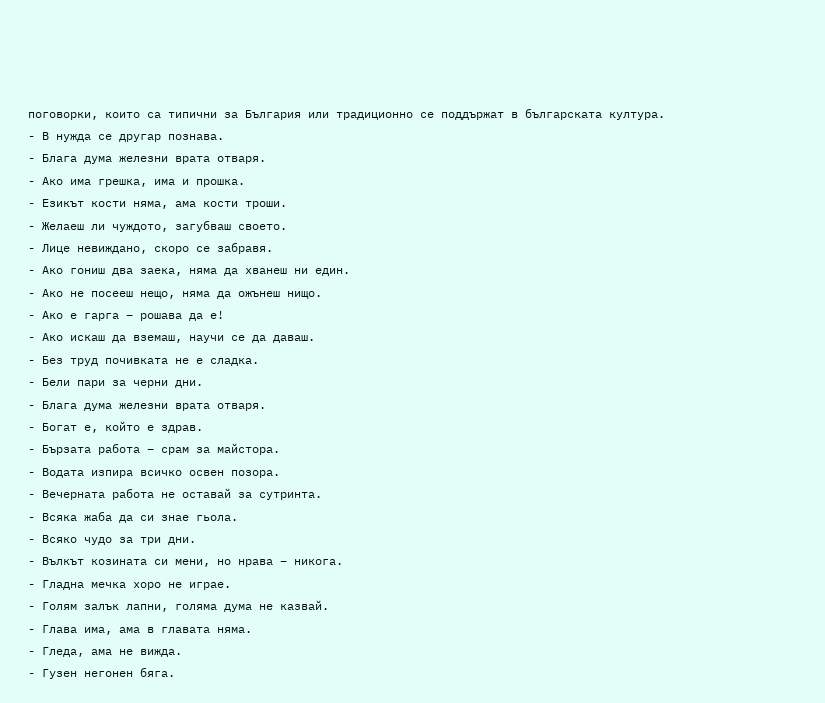поговорки, които са типични за България или традиционно се поддържат в българската култура.
- В нужда се другар познава.
- Блага дума железни врата отваря.
- Ако има грешка, има и прошка.
- Езикът кости няма, ама кости троши.
- Желаеш ли чуждото, загубваш своето.
- Лице невиждано, скоро се забравя.
- Ако гониш два заека, няма да хванеш ни един.
- Ако не посееш нещо, няма да ожънеш нищо.
- Ако е гарга – рошава да е!
- Ако искаш да вземаш, научи се да даваш.
- Без труд почивката не е сладка.
- Бели пари за черни дни.
- Блага дума железни врата отваря.
- Богат е, който е здрав.
- Бързата работа – срам за майстора.
- Водата изпира всичко освен позора.
- Вечерната работа не оставай за сутринта.
- Всяка жаба да си знае гьола.
- Всяко чудо за три дни.
- Вълкът козината си мени, но нрава – никога.
- Гладна мечка хоро не играе.
- Голям залък лапни, голяма дума не казвай.
- Глава има, ама в главата няма.
- Гледа, ама не вижда.
- Гузен негонен бяга.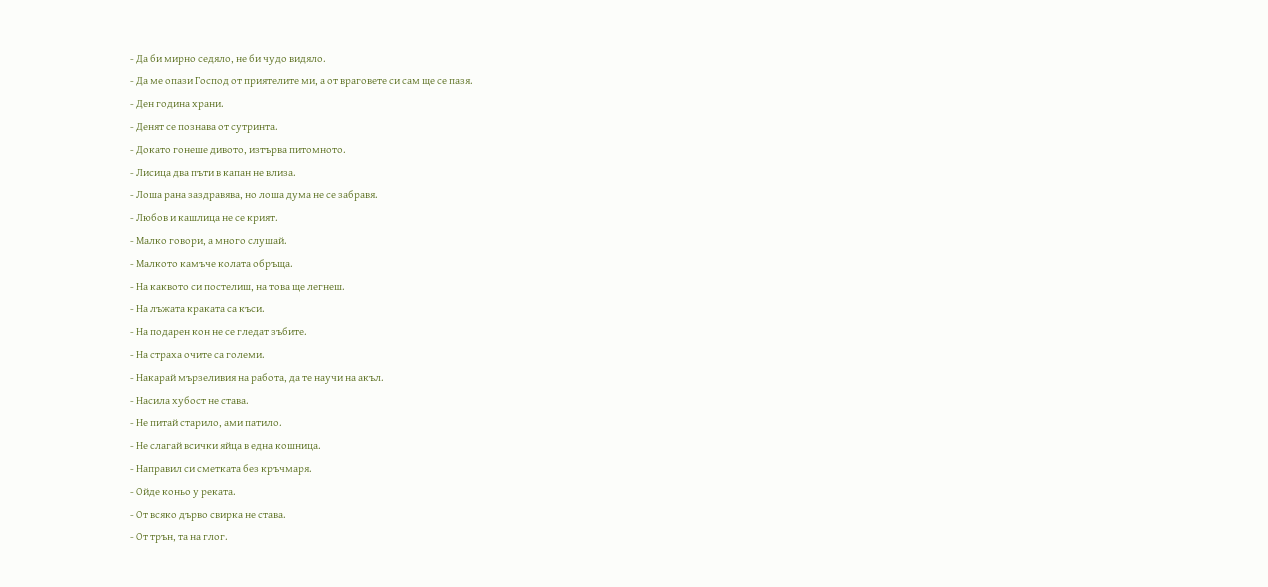- Да би мирно седяло, не би чудо видяло.
- Да ме опази Господ от приятелите ми, а от враговете си сам ще се пазя.
- Ден година храни.
- Денят се познава от сутринта.
- Докато гонеше дивото, изтърва питомното.
- Лисица два пъти в капан не влиза.
- Лоша рана заздравява, но лоша дума не се забравя.
- Любов и кашлица не се крият.
- Малко говори, а много слушай.
- Малкото камъче колата обръща.
- На каквото си постелиш, на това ще легнеш.
- На лъжата краката са къси.
- На подарен кон не се гледат зъбите.
- На страха очите са големи.
- Накарай мързеливия на работа, да те научи на акъл.
- Насила хубост не става.
- Не питай старило, ами патило.
- Не слагай всички яйца в една кошница.
- Направил си сметката без кръчмаря.
- Ойде коньо у реката.
- От всяко дърво свирка не става.
- От трън, та на глог.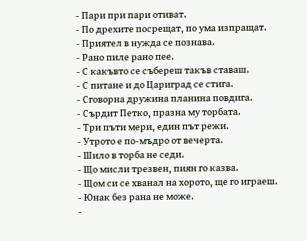- Пари при пари отиват.
- По дрехите посрещат, по ума изпращат.
- Приятел в нужда се познава.
- Рано пиле рано пее.
- С какъвто се събереш такъв ставаш.
- С питане и до Цариград се стига.
- Сговорна дружина планина повдига.
- Сърдит Петко, празна му торбата.
- Три пъти мери, един път режи.
- Утрото е по-мъдро от вечерта.
- Шило в торба не седи.
- Що мисли трезвен, пиян го казва.
- Щом си се хванал на хорото, ще го играеш.
- Юнак без рана не може.
-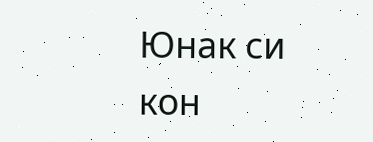Юнак си кон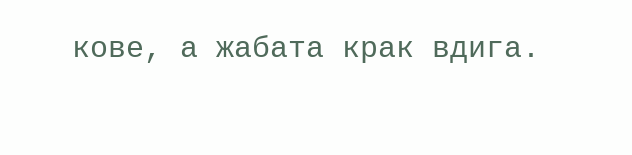кове, а жабата крак вдига.